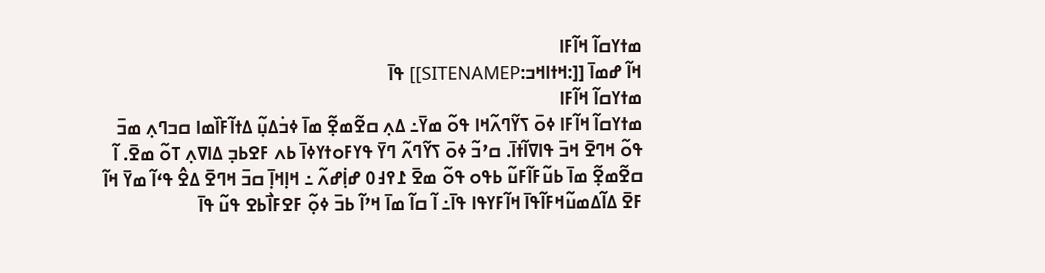ߘߙߌߛߊ߬ ߞߊ߬ߓߊ
ߞߊ߬ ߝߘߊ߫ [[:ߞߙߊߞߏ:SITENAMEP]] ߟߊ߫
ߘߙߌߛߊ߬ ߞߊ߬ߓߊ
ߘߙߌߛߊ߬ ߞߊ߬ߓߊ ߦߋ߫ ߖߌ߬ߣߍ߬ߞߊ ߟߋ߬ ߘߌ߫߸ ߡߍ߲ ߛߐ߬ߘߐ߲߬ ߘߊ߫ ߦߏ߭ߡߎ߲߬ ߡߙߊ߬ߓߊ߰ߘߊ ߛߏߣߍ߲ ߘߏ߫ ߟߋ߬ ߞߣߐ߫ ߞߏ߫ ߟߊߜߊ߬ߙߊ߫. ߛߴߏ߬ ߦߋ߫ ߖߌ߬ߣߍ߬ ߣߌ߫ ߟߌߓߋߙߌߦߊ߫ ߕߍ ߓߐߕߏ߲ ߡߊߜߍ߲ ߠߋ߬ ߘߐ߫. ߊ߬ ߛߐ߬ߘߐ߲߬ ߘߊ߫ ߕߎ߬ߓߊ߬ߓߎ߬ ߕߟߋ ߟߋ߬ ߘߐ߫ ߁߉߃߀ ߝߊ߲߭ߝߍ߬ ߸ ߞߊ߲ߞߊ߲߫ ߛߏ߫ ߞߣߐ߫ ߡߐ߮ ߟߵߊ߬ ߘߌ߫ ߞߊ߬ ߓߐ߫ ߡߊ߬ߡߘߎ߬ߞߓߊ߬ߟߊ߫ ߞߊ߬ߓߌߟߊ ߟߊ߫߸ ߊ߬ ߛߊ߬ ߘߊ߫ ߞߴߊ߬ ߕߏ߫ ߦߋ߲߬ ߓߐߓߊ߯ߕߐ ߟߎ߬ ߟߊ߫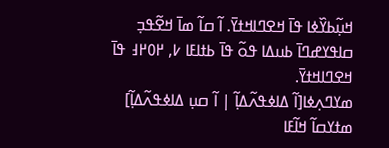ߞߎ߲߬ߕߌ߰ߦߊ ߟߊ߫ ߞߐߣߊߞߙߌ߫. ߊ߬ ߛߊ߬ ߘߊ߫ ߞߐ߬ߟߏ߲ ߛߊߟߌߝߣߊ߫ ߕߎߡߊ ߟߋ߬ ߟߊ߫ ߕߙߊߓߊ ߇, ߂߀߂߃ ߟߊ߫ ߞߐߣߊߞߙߌ߫.
ߘߌߣߍ߲ߦߊ[ߊ߬ ߡߊߦߟߍ߬ߡߊ߲߬ | ߊ߬ ߛߎ߲ ߡߊߦߟߍ߬ߡߊ߲߬]
ߘߙߌߛߊ߬ ߞߊ߬ߓߊ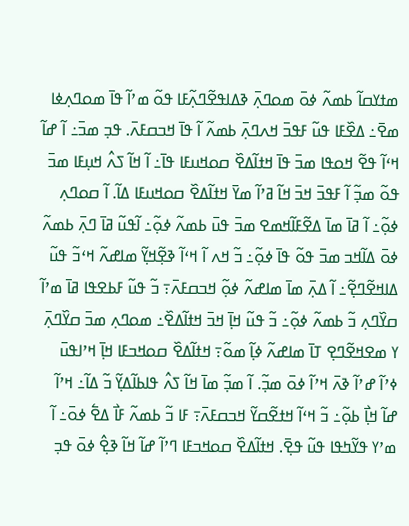ߘߙߌߛߊ߬ ߕߘߍ߬ ߦߋ߫ ߘߋߣߍ߲߫ ߢߡߊߟߐ߬ߣߍ߲߬ߓߊ ߟߋ߬ ߘߴߊ߬ ߟߊ߫ ߘߋߣߍ߲ߦߊ ߘߐ߫߸ ߡߐ߰ߓߊ ߟߎ߬ ߓߟߏ߫ ߞߍߣߍ߲߫ ߕߘߍ߬ ߊ߬ ߟߊ߫ ߞߏߛߓߍ߫. ߟߏ߲ ߘߏ߫߸ ߊ߬ ߝߊ߬ ߞߵߊ߬ ߟߐ߬ ߞߋߟߊ ߘߏ߫ ߟߊ߫ ߞߙߊ߬ߡߐ߰ ߛߋߞߎߓߊ ߟߊ߫߸ ߊ߬ ߞߊ߬ ߖߍ߮ ߞߎ߲ߓߊ ߘߏ߫ ߟߋ߬ ߘߏ߲߬ ߊ߬ ߓߟߏ߫ ߞߏ߫ ߞߊ߬ ߥߴߊ߬ ߘߌ߫ ߞߙߊ߬ߡߐ߰ ߛߋߞߎߓߊ ߡߊ߬. ߊ߬ ߛߋߣߍ߲ ߦߋ߲߬߸ ߊ߬ ߥߊ߫ ߘߊ߫ ߡߐ߬ߓߊ߬ߞߘߐ ߘߏ߫ ߟߎ߫ ߕߘߍ߬ ߦߋ߲߬߸ ߊ߬ߟߎ߬ ߥߊ߫ ߣߍ߲߫ ߕߘߍ߬ ߦߋ߫ ߡߊ߬ߞߏ ߘߏ߫ ߟߋ߬ ߟߊ߫ ߦߋ߲߬߸ ߏ߬ ߞߍ ߊ߬ ߞߵߊ߬ ߢߐ߲߬ߞߌ߲߬ ߘߊߝߍ߬ ߞߵߏ߬ ߟߎ߬ ߡߊߞߐ߬ߣߐ߲߬߸ ߊ߬ ߡߍ߲߫ ߘߊ߫ ߘߊߝߍ߬ ߦߋ߲߬ ߞߏߛߓߍ߫߹ ߏ߬ ߟߎ߬ ߓߕߐߟߊ ߥߊ߫ ߘߴߊ߬ ߛߌ߰ߣߍ߲ ߏ߬ ߕߘߍ߬ ߦߋ߲߬߸ ߏ߬ ߟߎ߬ ߞߊ߲߫ ߞߏ߫ ߞߙߊ߬ߡߐ߰߸ ߘߋߣߍ߲ ߘߏ߫ ߛߌ߰ߣߍ߲߫ ߌ ߘߐߞߐ߬ߣߐ߲ ߠߊ߫ ߘߊߝߍ߬ ߦߊ߲߬ ߘߋ߬߹ ߞߙߊ߬ߡߐ߰ ߛߋߞߏߓߊ ߞߊ߲߫ ߞߴߊߟߎ߫ ߦߴߊ߬ ߝߴߊ߬ ߢߍ߫ ߞߴߊ߬ ߦߋ߫ ߘߏ߲߬. ߊ߬ ߘߏ߲߬ ߘߊ߫ ߞߊ߬ ߖߍ߮ ߟߊߕߊ߬ߡߌ߲߬ ߏ߬ ߡߊ߬߸ ߞߴߊ߬ ߝߊ߬ ߞߊ߲߯ ߕߋ߲߬߸ ߏ߬ ߞߵߊ߬ ߞߙߐ߬ߛߌ߬ ߞߏߛߓߍ߫߹ ߓߊ ߏ߬ ߕߘߍ߬ ߓߊ߯ ߡߐ߱ ߦߋ߫߸ ߊ߬ ߘߴߌ ߟߌ߬ߤߟߊ ߟߎ߬ ߟߐ߲߫. ߞߙߊ߬ߡߐ߰ ߛߋߞߏߓߊ ߣߴߊ߬ ߝߊ߬ ߞߊ߬ ߢߐ߲߮ ߦߋ߫ ߟߏ߲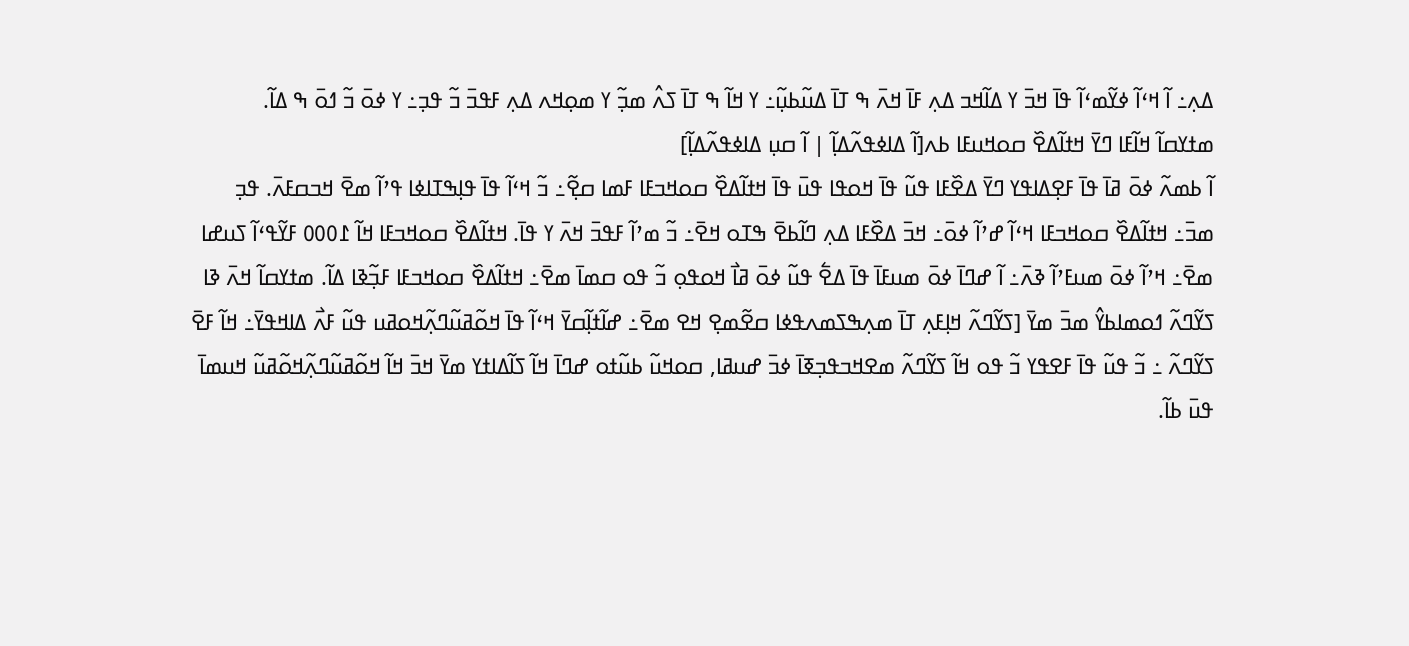ߡߍ߲߸ ߊ߬ ߞߵߊ߬ ߦߌ߬ߘߵߊ߬ ߟߊ߫ ߞߏ߫ ߌ ߡߊ߬ߞߏ ߡߍ߲ ߓߊ߫ ߞߍ߫ ߒ ߠߊ߫ ߡߎ߬ߕߎ߲߬߸ ߌ ߞߊ߬ ߒ ߠߊ߫ ߖߍ߮ ߘߏ߲߬ ߌ ߘߋ߲ߞߍ ߡߍ߲ ߓߟߏ߫ ߏ߬ ߟߏ߲߸ ߌ ߦߋ߫ ߏ߬ ߗߋ߫ ߒ ߡߊ߬.
ߘߙߌߛߊ߬ ߞߊ߬ߓߊ ߣߌ߫ ߞߙߊ߬ߡߐ߰ ߛߋߞߎߓߊ ߕߍ[ߊ߬ ߡߊߦߟߍ߬ߡߊ߲߬ | ߊ߬ ߛߎ߲ ߡߊߦߟߍ߬ߡߊ߲߬]
ߊ߬ ߕߘߍ߬ ߦߋ߫ ߥߊ߫ ߟߊ߫ ߓߐ߲ߡߊߟߌ ߣߌ߫ ߡߐ߰ߓߊ ߟߎ߬ ߟߊ߫ ߞߋߟߊ ߟߎ߫ ߟߊ߫ ߞߙߊ߬ߡߐ߰ ߛߋߞߏߓߊ ߓߘߊ ߛߐ߲߬߸ ߏ߬ ߞߵߊ߬ ߟߊ߫ ߟߊ߲ߒߠߊߦߊ ߟߴߊ߬ ߘߐ߫ ߞߏߛߓߍ߫. ߟߏ߲ ߘߏ߫߸ ߞߙߊ߬ߡߐ߰ ߛߋߞߏߓߊ ߞߵߊ߬ ߝߴߊ߬ ߦߋ߫߸ ߞߏ߫ ߡߐ߰ߓߊ ߡߍ߲ ߣߊ߬ߕߐ߫ ߒߠߋ ߞߐ߫߸ ߏ߬ ߘߴߊ߬ ߓߟߏ߫ ߞߍ߫ ߌ ߟߊ߫. ߞߙߊ߬ߡߐ߰ ߛߋߞߏߓߊ ߞߊ߬ ߁߀߀߀ ߓߌ߬ߟߵߊ߬ ߖߎߝߊ ߘߐ߫߸ ߞߴߊ߬ ߦߋ߫ ߘߎߓߴߊ߬ ߢߍ߫߸ ߊ߬ ߝߣߊ߫ ߦߋ߫ ߘߎߓߊ߫ ߟߊ߫ ߡߐ߱ ߟߎ߬ ߦߋ߫ ߥߊ߯ ߞߋߟߋ߲ ߏ߬ ߟߋ ߛߘߊ߫ ߘߐ߫߸ ߞߙߊ߬ߡߐ߰ ߛߋߞߏߓߊ ߓߏ߲߬ߢߊ ߡߊ߬. ߘߙߌߛߊ߬ ߞߍ߫ ߢߊ ߖߌ߬ߣߍ߬ ߗߋߘߊߕߌ߮ ߘߏ߫ ߘߌ߫ [ߖߌ߬ߣߍ߬ ߞߊ߲ߓߍ߲ ߠߊ߫ ߘߍ߲ߒߖߘߍߟߦߊ ߛߐ߬ߘߐ߲ ߞߐ ߘߐ߫߸ ߝߊ߬ߙߊ߲߬ߛߌ߫ ߞߵߊ߬ ߟߊ߫ ߞߋ߬ߥߎ߬ߣߍ߲߬ߞߋߥߎ ߟߎ߬ ߓߍ߯ ߡߊߞߟߌ߫߸ ߞߊ߬ ߓߐ߫ ߖߌ߬ߣߍ߬ ߸ ߏ߬ ߟߎ߬ ߟߊ߫ ߓߐߟߌ ߏ߬ ߟߋ ߞߊ߬ ߖߌ߬ߣߍ߬ ߘߐߞߏߟߏ߲ߧߊ߫ ߦߏ߫ ߝߎߥߊ, ߛߋߞߎ߬ ߕߎ߬ߙߋ ߝߣߊ߫ ߞߊ߬ ߖߊ߬ߡߊߙߌ ߘߌ߫ ߞߏ߫ ߞߊ߬ ߞߋ߬ߥߎ߬ߣߍ߲߬ߞߋ߬ߥߎ߬ ߞߎߘߊ߫ ߟߎ߫ ߕߊ߬.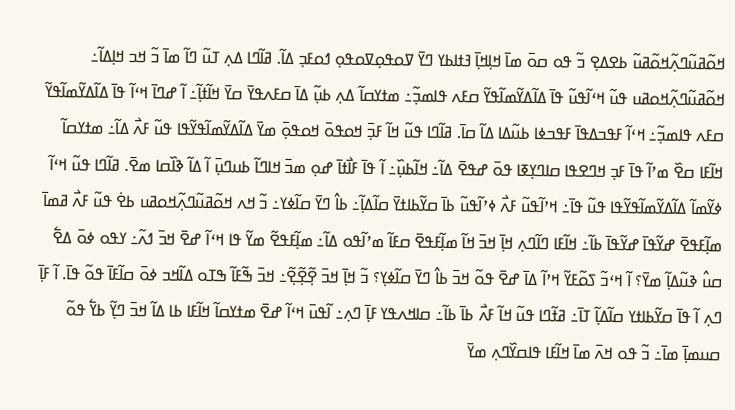ߞߋ߬ߥߎ߬ߣߍ߲߬ߞߋ߬ߥߎ߬ ߕߐߡߐ߲ ߏ߬ ߟߋ ߛߋ߫ ߘߊ߫ ߞߊ߲ߞߊ߲߫ ߔߙߊߕߌ ߣߌ߫ ߜߋߟߋ߲ߜߋߟߋ߲ ߗߋߓߏ߲ ߡߊ߬. ߥߊ߬ߣߊ ߡߍ߲ ߠߎ߬ ߣߊ߬ ߘߊ߫ ߏ߬ ߞߏ ߞߊ߲ߡߊ߬߸ ߞߋ߬ߥߎ߬ߣߍ߲߬ߞߋߥߎ ߟߎ߬ ߞߵߊ߬ߟߎ߬ ߟߊ߫ ߡߊ߬ߡߌ߬ߘߊ߬ߟߌ߬ ߛߓߍ ߟߊߘߏ߲߬߸ ߘߙߌߛߊ߬ ߡߍ߲ ߕߎ߲߬ ߡߊ߫ ߛߓߍߟߌ߫ ߛߌ߫ ߞߊ߬ߙߊ߲߬߸ ߊ߬ ߝߣߊ߫ ߞߵߊ߬ ߟߊ߫ ߡߊ߬ߡߌ߬ߘߊ߬ߟߌ߬ ߛߓߍ ߟߊߘߏ߲߬߸ ߞߵߊ߬ ߓߟߏߡߟߊ߫ ߓߟߏߦߊ ߕߎ߬ߡߊ ߡߊ߬ ߛߊ߫. ߥߊ߬ߣߊ ߟߎ߬ ߞߊ߬ ߓߏ߲߫ ߞߋߟߋ߫ ߞߋߟߋ߲߫ ߘߌ߫ ߡߊ߬ߡߌ߬ߘߊ߬ߟߌ߬ߟߊ ߟߎ߬ ߓߍ߯ ߡߊ߬߸ ߘߙߌߛߊ߬ ߞߊ߬ߓߊ ߛߐ߰ ߘߴߊ߬ ߟߊ߫ ߓߏ߲ ߞߣߐߟߊ ߛߊߣߌ߲ߧߊ ߟߋ߫ ߝߟߐ߫ ߡߊ߬߸ ߞߊ߬ߕߎ߲߰߸ ߊ߬ ߟߊ߫ ߓߊ߯ߙߊ߫ ߝߋ߲ ߘߏ߫ ߞߊߣߊ߬ ߕߎߣߎ߲߫ ߊ߬ ߡߊ߬ ߢߊ߰ߛߊ ߘߐ߫. ߥߊ߬ߣߊ ߟߎ߬ ߞߵߊ߬ ߦߌ߬ߘߊ߬ ߡߊ߬ߡߌ߬ߘߊ߬ߟߌ߬ߟߊ ߟߎ߬ ߟߊ߫߸ ߞߴߊ߬ߟߎ߬ ߓߍ߯ ߦߴߊ߬ߟߎ߬ ߕߊ߫ ߛߌ߬ߕߊߙߌ߫ ߛߊ߬ߡߊ߲߬߸ ߕߊ߮ ߣߌ߫ ߛߊ߬ߦߌ߸ ߏ߬ ߞߍ ߞߋ߬ߥߎ߬ߣߍ߲߬ߞߋߥߎ ߕߐ߭ ߟߎ߬ ߓߍ߯ ߥߘߊ߫ ߘߊ߲߬ߓߟߐ߫ ߝߌ߬ߟߊ߫ ߝߌ߬ߟߊ߫ ߕߊ߬߸ ߞߊ߬ߓߊ ߣߊ߬ߣߍ߲ ߞߊ߲߫ ߞߏ߫ ߞߊ߬ ߘߊ߲߬ߓߟߐ߫ ߛߓߊ߬ ߘߴߊ߬ߟߋ ߡߊ߬߸ ߘߊ߲߬ߓߟߐ߬ ߘߌ߬ ߟߊ ߞߵߊ߬ ߝߐ߫ ߞߏ߫ ߗߍ߬߸ ߌߟߋ ߦߋ߫ ߡߐ߱ ߛߎ߮ ߢߎ߬ߡߊ߲߬ ߘߌ߫؟ ߊ߬ ߞߵߏ߬ ߖߋ߬ߓߌ߬ ߞߴߊ߬ ߡߊ߫ ߝߐ߫ ߟߋ߬ ߞߏ߫ ߕߊ߮ ߣߌ߫ ߛߊ߬ߦߌ߲؟ ߏ߬ ߞߊ߲߫ ߞߏ߫ ߐ߲߬ߐ߲߬ߐ߲߬߸ ߞߏ߫ ߒ߬ߓߊ߬ ߒߠߋ ߡߊ߬ߞߏ ߦߋ߫ ߛߊ߬ߓߊ߫ ߟߋ߬ ߟߊ߫. ߊ߬ ߓߊ߲߫ ߣߍ߲ ߊ߬ ߟߊ߫ ߛߌ߬ߕߊߙߌ ߛߊ߬ߡߊ߲߬ ߠߊ߫߸ ߥߙ߬ߣߊ ߟߎ߬ ߞߊ߬ ߓߍ߯ ߕߊ߫ ߕߊ߬߸ ߛߊߞߍߟߌ ߓߊ߲߫ ߣߍ߲߸ ߊ߬ߟߎ߫ ߞߵߊ߬ ߝߐ߫ ߘߙߌߛߊ߬ ߞߊ߬ߓߊ ߕߊ ߡߊ߬ ߞߏ߫ ߣߌ߲߬ ߕߌ߱ ߟߋ߬ ߛߎߘߊ߲߫ ߘߊ߫߸ ߏ߬ ߟߋ ߞߍ߫ ߘߊ߫ ߞߊ߬ߓߊ ߟߊߛߌ߰ߣߍ߲ ߘߌ߫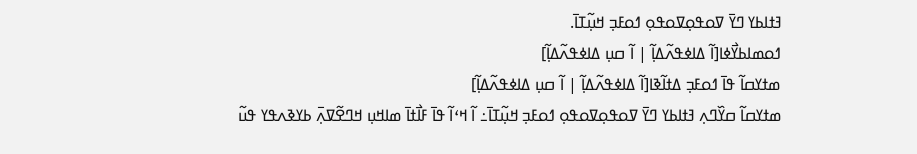ߔߙߊߕߌ ߣߌ߫ ߜߋߟߋ߲ߜߋߟߋ߲ ߗߋߓߏ߲ ߞߎ߲߬ߠߊ߫.
ߗߋߘߊߕߌ߯ߦߊ[ߊ߬ ߡߊߦߟߍ߬ߡߊ߲߬ | ߊ߬ ߛߎ߲ ߡߊߦߟߍ߬ߡߊ߲߬]
ߘߙߌߛߊ߬ ߟߊ߫ ߗߋߓߏ߲ ߡߙߊ߬ߢߊ[ߊ߬ ߡߊߦߟߍ߬ߡߊ߲߬ | ߊ߬ ߛߎ߲ ߡߊߦߟߍ߬ߡߊ߲߬]
ߘߙߌߛߊ߬ ߛߌ߰ߣߍ߲ ߔߙߊߕߌ ߣߌ߫ ߜߋߟߋ߲ߜߋߟߋ߲ ߗߋߓߏ߲ ߞߎ߲߬ߠߊ߫߸ ߊ߬ ߞߵߊ߬ ߟߊ߫ ߓߊ߯ߙߊ߫ ߘߊߞߎ߲ ߞߣߐ߬ߜߍ߲߫ ߕߌߢߍߟߌ ߟߎ߬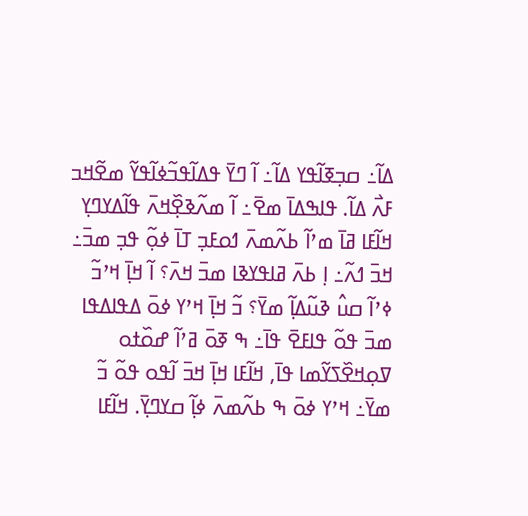ߡߊ߬߸ ߛߏ߲ߧߊ߬ߟߌ ߡߊ߬߸ ߊ߬ ߣߌ߫ ߟߡߊ߬ߟߏ߬ߦߊ߬ߟߌ߬ ߘߐ߬ߞߏ ߓߍ߯ ߡߊ߬. ߟߊߒߡߊ߫ ߘߐ߫߸ ߊ߬ ߘߍ߬ߢߐ߲߰ߞߍ߫ ߟߊ߬ߡߌߣߌ߲ ߞߊ߬ߓߊ ߥߊ߫ ߘߴߊ߬ ߕߍ߬ߘߍ߫ ߗߋߓߏ߲ ߠߊ߫ ߦߋ߲߬ ߟߏ߲ ߘߏ߫߸ ߞߏ߫ ߗߍ߬߸ ߊ߲ ߕߍ߫ ߥߊߟߌߢߊ ߘߏ߫ ߞߍ߫؟ ߊ߬ ߞߊ߲߫ ߞߴߏ߬ ߦߴߊ߬ ߛߎ߮ ߢߎ߬ߡߊ߲߬ ߘߌ߫؟ ߏ߬ ߞߊ߲߫ ߞߴߌ ߦߋ߫ ߡߟߊߡߟߊ ߘߏ߫ ߟߋ߬ ߟߊߓߐ߫ ߟߊ߫߸ ߒ ߧߋ߫ ߥߴߊ߬ ߝߋ߰ߙߋ ߜߋ߲ߞߐ߰ߖߌ߬ߘߊ ߟߊ߫, ߞߊ߬ߓߊ ߞߊ߲߫ ߞߏ߫ ߊ߬ߟߋ ߟߋ߬ ߏ߬ ߘߌ߫߸ ߞߴߌ ߦߋ߫ ߒ ߕߍ߬ߘߍ߫ ߦߊ߲߬ ߛߌߣߌ߲߫. ߞߊ߬ߓߊ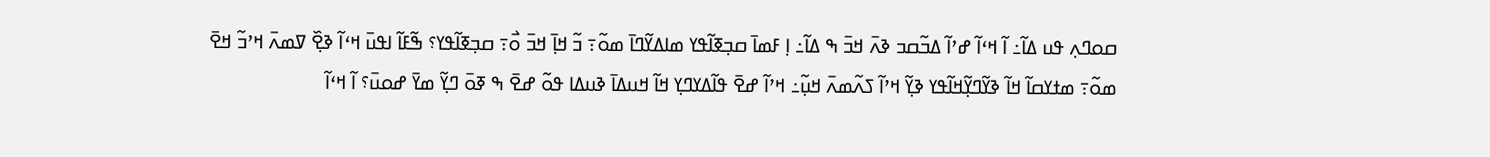ߛߋߣߍ߲ ߟߎ ߡߊ߬߸ ߊ߬ ߞߵߊ߬ ߝߴߊ߬ ߡߏ߬ߛߏ ߢߍ߫ ߞߏ߫ ߒ ߡߊ߬߸ ߊ߲ ߓߘߊ߫ ߛߏ߲ߧߊ߬ߟߌ ߘߊߡߌ߬ߣߊ߫ ߘߋ߬߹ ߏ߬ ߞߊ߲߫ ߞߏ߫ ߋ߯߹ ߛߏ߲ߧߊ߬ߟߌ؟ ߒ߬ߓߊ߬ ߊߟߎ߫ ߞߵߊ߬ ߢߐ߲߰ ߜߘߍ߫ ߞߴߏ߬ ߞߐ߫ ߘߋ߬߹ ߘߙߌߛߊ߬ ߞߊ߬ ߢߌ߬ߣߌ߲߬ߞߊ߬ߟߌ ߢߌ߲߬ ߞߴߊ߬ ߖߍ߬ߘߍ߫ ߞߎ߲߬߸ ߞߴߊ߬ ߝߐ߫ ߟߊ߬ߡߌߣߌ߲ ߞߊ߬ ߞߎߡߊ߫ ߢߎߡߊ ߟߋ߬ ߝߐ߫ ߒ ߧߋ߫ ߣߌ߲߬ ߘߌ߫ ߝߋߎ߫؟ ߊ߬ ߞߵߊ߬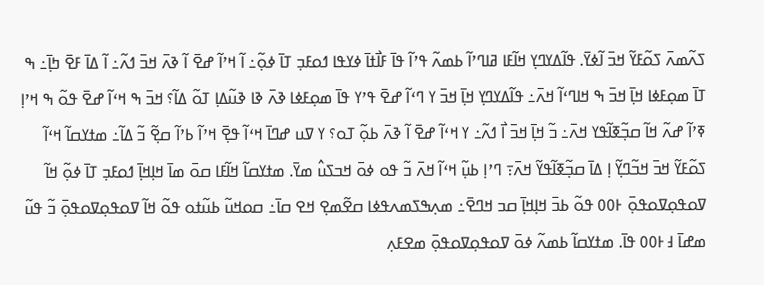ߖߍ߬ߘߍ߫ ߖߋ߬ߓߌ߬ ߞߏ߫ ߊ߬ߦߌ߫. ߟߊ߬ߡߌߣߌ߲ ߞߊ߬ߓߊ ߥߊߣߴߊ߬ ߕߘߍ߬ ߟߴߊ߬ ߟߊ߫ ߓߊ߯ߙߊ߫ ߦߌߟߊ ߗߋߓߏ߲ ߠߊ߫ ߦߋ߲߬߸ ߊ߬ ߞߴߊ߬ ߝߐ߫ ߊ߬ ߢߍ߫ ߞߏ߫ ߗߍ߬߸ ߊ߬ ߡߊ߫ ߓߐ߫ ߤߊ߲߫߸ ߒ ߠߊ߫ ߘߋ߲ߓߦߊ ߞߊ߲߫ ߞߏ߫ ߒ ߞߊߣߵߊ߬ ߞߍ߫߸ ߟߊ߬ߡߌߣߌ߲ ߞߊ߲߫ ߞߏ߫ ߌ ߣߵߊ߬ ߝߐ߫ ߟߴߌ ߟߊ߫ ߘߋ߲ߓߦߊ ߢߍ߫ ߢߊ ߢߎ߬ߡߊ߲ ߠߋ߬ ߡߊ߬؟ ߞߏ߫ ߒ ߞߵߊ߬ ߝߐ߫ ߟߋ߬ ߒ ߞߴߊ߲ ߧߴߊ߬ ߝߍ߬ ߞߊ߬ ߛߏ߲߬ߧߊ߬ߟߌ ߞߍ߫߸ ߏ߬ ߞߊ߲߫ ߞߏ߫ ߊ߯ ߗߍ߬߸ ߌ ߞߵߊ߬ ߝߐ߫ ߊ߬ ߢߍ߫ ߕߋ߲߬ ߠߋ؟ ߌ ߜߎ ߝߣߊ߫ ߞߵߊ߬ ߟߐ߲߫ ߞߴߊ߬ ߕߴߊ߬ ߛߐ߲߬ ߏ߬ ߡߊ߬߸ ߘߙߌߛߊ߬ ߞߵߊ߬ ߖߋ߬ߓߌ߬ ߞߏ߫ ߞߏ߬ߣߌ߲߬ ߊ߲ ߡߊ߫ ߛߏ߲߬ߧߊ߬ߟߌ߬ ߞߍ߫߹ ߣߴߊ߲ ߕߎ߲߬ ߞߵߊ߬ ߞߍ߫ ߏ߬ ߟߋ ߦߋ߫ ߞߏߖߎ߮ ߘߌ߫. ߘߙߌߛߊ߬ ߞߊ߬ߓߊ ߛߋ߫ ߘߊ߫ ߞߊ߲ߞߊ߲߫ ߗߋߓߏ߲ ߠߊ߫ ߦߋ߲߬ ߞߊ߬ ߜߋߟߋ߲ߜߋߟߋ߲߫ ߅߀߀ ߟߋ߬ ߕߏ߫ ߞߊ߲ߞߊ߲߫ ߛߏ ߞߣߐ߫߸ ߘߍ߲ߒߖߘߍߟߦߊ ߛߐ߬ߘߐ߲ ߞߐ ߛߊ߫߸ ߛߋߞߎ߬ ߕߎ߬ߙߋ ߟߋ߬ ߞߊ߬ ߜߋߟߋ߲ߜߋߟߋ߲߫ ߏ߬ ߟߎ߬ ߘߝߊ߫ ߃߅߀߀ ߟߊ߫. ߘߙߌߛߊ߬ ߕߘߍ߬ ߦߋ߫ ߜߋߟߋ߲ߜߋߟߋ߲߫ ߘߐߓߍ߲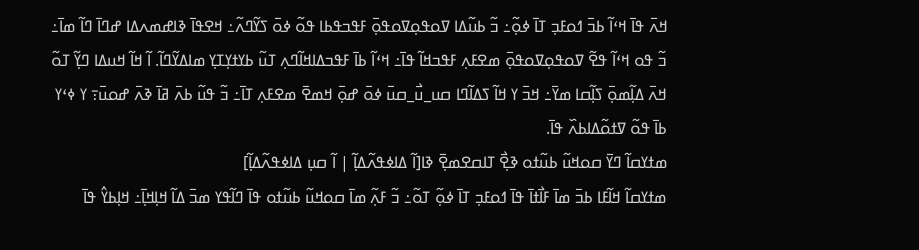ߞߍ߫ ߟߊ߫ ߞߵߊ߬ ߕߏ߫ ߗߋߓߏ߲ ߠߊ߫ ߦߋ߲߬߸ ߏ߬ ߕߎ߬ߡߊ ߜߋߟߋ߲ߜߋߟߋ߲߫ ߓߟߏߟߕߊ ߟߋ߬ ߦߋ߫ ߖߌ߬ߣߍ߬߸ ߞߐߟߊ߫ ߢߊߝߘߍߡߊ ߝߣߊ߫ ߣߊ߬ ߘߊ߫߸ ߏ߬ ߟߋ ߞߵߊ߬ ߟߐ߬ ߜߋߟߋ߲ߜߋߟߋ߲߫ ߘߐߓߍ߲ ߓߟߏߞߊ߬ ߟߊ߫߸ ߞߵߊ߬ ߕߊ߫ ߓߟߏߡߊߞߊ߬ߣߍ߲ ߠߎ߬ ߕߌߙߌ߲ߠߌ߲ ߘߊߡߌ߬ߣߊ߬. ߊ߬ ߞߊ߬ ߞߎߡߊ ߣߌ߲߬ ߠߋ߬ ߞߍ߫ ߡߊ߲߬ߘߋ߲߫ ߖߊ߲߬ߛߊ ߘߌ߫߸ ߞߏ߫ ߌ ߞߊ߬ ߖߡߊ߬ߣߊ ߛߎ_ߎ߯_ߛߎ߫ ߦߋ߫ ߝߋ߲߫ ߞߘߐ߫ ߘߐߓߍ߲ ߠߊ߫߸ ߏ߬ ߟߎ߬ ߕߍ߫ ߥߊ߫ ߢߍ߫ ߝߋߎ߫߹ ߌ ߦߵߌ ߕߊ߫ ߟߋ߬ ߜߙߋ߬ߡߊߕߍ߰ ߟߊ߫.
ߘߙߌߛߊ߬ ߣߌ߫ ߛߋߞߎ߬ ߕߎ߬ߙߋ ߢߐ߲߯ ߠߊߛߐߘߐ߲߫ ߢߊ[ߊ߬ ߡߊߦߟߍ߬ߡߊ߲߬ | ߊ߬ ߛߎ߲ ߡߊߦߟߍ߬ߡߊ߲߬]
ߘߙߌߛߊ߬ ߞߊ߬ߓߊ ߕߏ߫ ߘߊ߫ ߓߊ߯ߙߊ߫ ߟߊ߫ ߗߋߓߏ߲ ߠߊ߫ ߦߋ߲߬ ߠߋ߬߸ ߏ߬ ߓߍ߲߬ ߘߊ߫ ߛߋߞߎ߬ ߕߎ߬ߙߋ ߟߊ߫ ߣߊ߬ߟߌ ߘߏ߫ ߡߊ߬ ߞߊ߲ߞߊ߲߫߸ ߞߊ߲ߕߌ߮ ߟߊ߫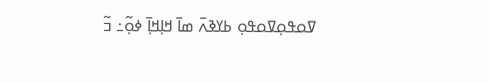ߜߋߟߋ߲ߜߋߟߋ߲ ߕߌߢߍ߫ ߘߊ߫ ߞߊ߲ߞߊ߲߫ ߦߋ߲߬߸ ߏ߬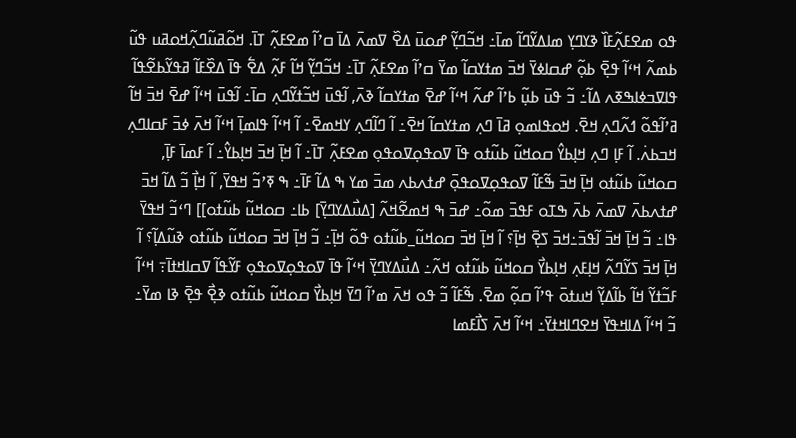ߟߋ ߘߐߓߍ߲߬ߓߊ߰ ߢߌߣߌ߲ ߘߊߡߌ߬ߣߊ߬ ߘߊ߫߸ ߞߏ߬ߣߌ߲߬ ߝߋߎ߫ ߡߐ߰ ߜߘߍ߫ ߡߊ߫ ߛߴߊ߬ ߘߐߓߍ߲߬ ߠߊ߫. ߞߋ߬ߥߎ߬ߣߍ߲߬ߞߋߥߎ ߟߎ߬ ߕߘߍ߬ ߞߵߊ߬ ߟߐ߲߫ ߕߋ߲߬ ߝߛߊߦߌ߫ ߞߏ߫ ߘߙߌߛߊ߬ ߘߌ߫ ߛߴߊ߬ ߘߐߓߍ߲߬ ߠߊ߫߸ ߞߏ߬ߣߌ߲߬ ߞߊ߬ ߓߍ߲߬ ߡߐ߱ ߟߊ߫ ߡߐ߰ߓߊ߬ ߥߟߌ߬ߕߐ߬ߟߊ߬ ߟߊߜߏߦߊߒߧߍ ߡߊ߬߸ ߏ߬ ߟߎ߫ ߕߎ߲߬ ߕߴߊ߬ ߝߍ߬ ߞߵߊ߬ ߝߐ߫ ߘߙߌߛߊ߬ ߢߍ߫, ߊ߬ߟߎ߫ ߞߏ߬ߙߌ߬ߣߍ߲ ߛߊ߫߸ ߊ߬ߟߎ߫ ߞߵߊ߬ ߝߐ߫ ߞߏ߫ ߞߊ߬ ߥߴߊ߬ߟߋ߬ ߗߍ߬ߣߍ߲ ߞߐ߫. ߞߋߟߊߘߋ߲ ߥߊ߫ ߣߍ߲ ߘߙߌߛߊ߬ ߞߐ߫߸ ߊ߬ ߣߊ߬ߣߍ߲ ߌߞߘߐ߫߸ ߊ߬ ߞߵߊ߬ ߟߊߘߊ߲߫ ߞߵߊ߬ ߞߍ߫ ߦߏ߫ ߓߛߊߣߍ߲ ߞߏߕߍ߭. ߊ߬ ߓߊ߲ ߣߍ߲ ߞߊ߲ߕߌ߮ ߛߋߞߎ߬ ߕߎ߬ߙߋ ߟߊ߫ ߜߋߟߋ߲ߜߋߟߋ߲ ߘߐߓߍ߲߬ ߠߊ߫߸ ߊ߬ ߞߊ߲߫ ߞߏ߫ ߞߊ߲ߕߌ߮߸ ߊ߬ ߓߘߊ߫ ߓߊ߲߫, ߛߋߞߎ߬ ߕߎ߬ߙߋ ߞߊ߲߫ ߞߏ߫ ߒ߬ߓߊ߬ ߜߋߟߋ߲ߜߋߟߋ߲߫ ߝߙߍߕߍ ߘߏ߫ ߘߌ ߒ ߡߊ߬ ߓߊ߫߸ ߒ ߧߴߏ߬ ߞߟߌ߫, ߊ߬ ߞߊ߲߯ ߏ߬ ߡߊ߬ ߞߏ߫ ߝߙߍߕߍ߫ ߜߘߍ߫ ߕߍ߫ ߒߠߋ ߓߟߏ߫ ߘߋ߬߸ ߝߏ߫ ߒ ߞߘߐ߬ߞߍ߬ [ߡߎ߯ߡߌߣߌ߲߫] ߕߊ߸ ߛߋߞߎ߬ ߕߎ߬ߙߋ]] ߣߵߏ߬ ߞߟߌ߫ ߟߊ߸ ߏ߬ ߞߊ߲߫ ߞߏ߫ ߊ߬ߟߏ߫߸ߞߏ߫ ߖߐ߲߫ ߞߊ߲߫؟ ߊ߬ ߞߊ߲߫ ߞߏ߫ ߛߋߞߎ߬_ߕߎ߬ߙߋ ߟߋ߬ ߞߊ߲߫߸ ߏ߬ ߞߊ߲߫ ߞߏ߫ ߛߋߞߎ߬ ߕߎ߬ߙߋ ߢߎ߬ߡߊ߲߬؟ ߊ߬ ߞߊ߲߫ ߞߏ߫ ߖߌ߬ߣߍ߬ ߞߊ߲ߓߍ߲ ߞߊ߲ߕߌ߯ ߛߋߞߎ߬ ߕߎ߬ߙߋ ߞߍ߬߸ ߡߎ߯ߡߌߣߌ߲߫ ߞߵߊ߬ ߟߊ߫ ߜߋߟߋ߲ߜߋߟߋ߲ ߓߌ߬ߟߊ߬ ߜߛߊߞߙߊ߫߹ ߞߵߊ߬ ߓߏ߬ߙߌ߬ ߞߊ߬ ߕߊ߬ߡߌ߲߬ ߞߎߙߋ߫ ߟߴߊ߬ ߛߋ߲߬ ߘߐ߫. ߒ߬ߓߊ߬ ߏ߬ ߟߋ ߞߍ߫ ߘߴߊ߬ ߣߌ߫ ߞߊ߲ߕߌ߯ ߛߋߞߎ߬ ߕߎ߬ߙߋ ߢߐ߲߯ ߟߐ߲߫ ߢߊ ߘߌ߫߸ ߏ߬ ߞߵߊ߬ ߡߊߞߟߌ߫ ߞߐߣߊߞߙߌ߫߸ ߞߵߊ߬ ߞߍ߫ ߖߊ߯ߓߘߊ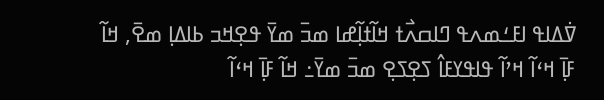ߜ߭ߡߊߟ ߊߓߑߘߍߟ ߣߊߛߍ߯ߙ ߞߊ߬ߙߊ߲߬ߝߊ ߘߏ߫ ߘߌ߫ ߟߐ߲ߞߏ ߕߊߡߊ߲ ߘߐ߫, ߞߊ߬ ߓߊ߲߫ ߞߵߊ߬ ߞߴߊ߬ ߟߊߟߌߓߊ߮ ߖߐ߲ߖߐ߲ ߘߏ߫ ߘߌ߫߸ ߞߊ߬ ߓߊ߲߫ ߞߵߊ߬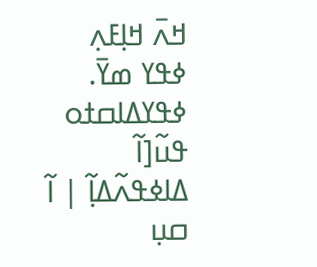ߞߍ߫ ߞߊ߲ߓߍ߲ ߦߟߌ ߘߌ߫.
ߦߟߌߡߊߛߙߋ ߟߎ߬[ߊ߬ ߡߊߦߟߍ߬ߡߊ߲߬ | ߊ߬ ߛߎ߲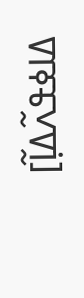ߡߊߦߟߍ߬ߡߊ߲߬]